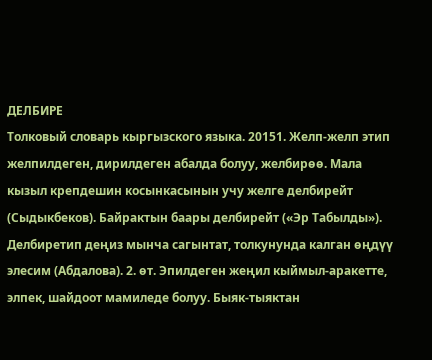ДЕЛБИРЕ
Толковый словарь кыргызского языка. 20151. Желп-желп этип желпилдеген, дирилдеген абалда болуу, желбирөө. Мала кызыл крепдешин косынкасынын учу желге делбирейт (Сыдыкбеков). Байрактын баары делбирейт («Эр Табылды»). Делбиретип деңиз мынча сагынтат, толкунунда калган өңдүү элесим (Абдалова). 2. өт. Эпилдеген жеңил кыймыл-аракетте, элпек, шайдоот мамиледе болуу. Быяк-тыяктан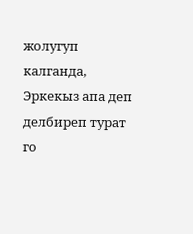жолугуп калганда, Эркекыз апа деп делбиреп турат го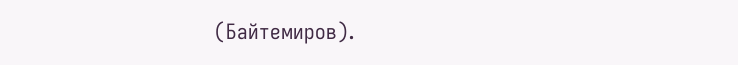(Байтемиров).